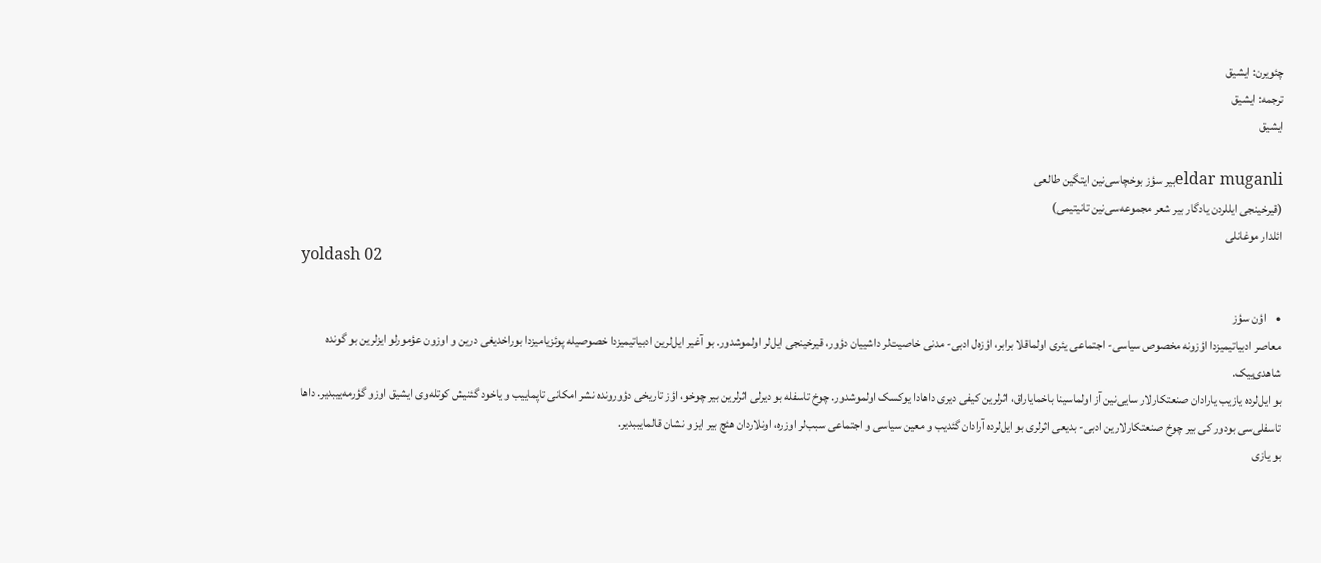چئویرن: ایشیق
ترجمه: ایشیق
ایشیق

eldar muganliبیر سؤز بوخچاسی‌نین ایتگین طالعی
(قیرخینجی ایللردن یادگار بیر شعر مجموعه‌سی‌نین تانیتیمی)
ائلدار موغانلی
yoldash 02

•    اؤن سؤز
معاصر ادبیاتیمیزدا اؤزونه مخصوص سیاسی- اجتماعی یئری اولماقلا برابر، اؤزه‌ل ادبی- مدنی خاصیت‌لر داشییان دؤور، قیرخینجی ایل‌لر اولموشدور. بو آغیر ایل‌لرین ادبیاتیمیزدا خصوصیله پوئزیامیزدا بوراخدیغی درین و اوزون عؤمورلو ایزلرین بو گونده شاهدی‌ییک.
بو ایل‌لرده یازیب یارادان صنعتکارلار سایی‌نین آز اولماسینا باخمایاراق، اثرلرین کیفی دیری داهادا یوکسک اولموشدور. چوخ تاسفله بو دیرلی اثرلرین بیر چوخو، اؤز تاریخی دؤورونده نشر امکانی تاپماییب و یاخود گئنیش کوتله‌وی ایشیق اوزو گؤرمه‌ییبدیر. داها تاسفلی‌سی بودور کی بیر چوخ صنعتکارلارین ادبی- بدیعی اثرلری بو ایل‌لرده آرادان گئدیب و معین سیاسی و اجتماعی سبب‌لر اوزره، اونلاردان هئچ بیر ایز و نشان قالمایببدیر.
بو یازی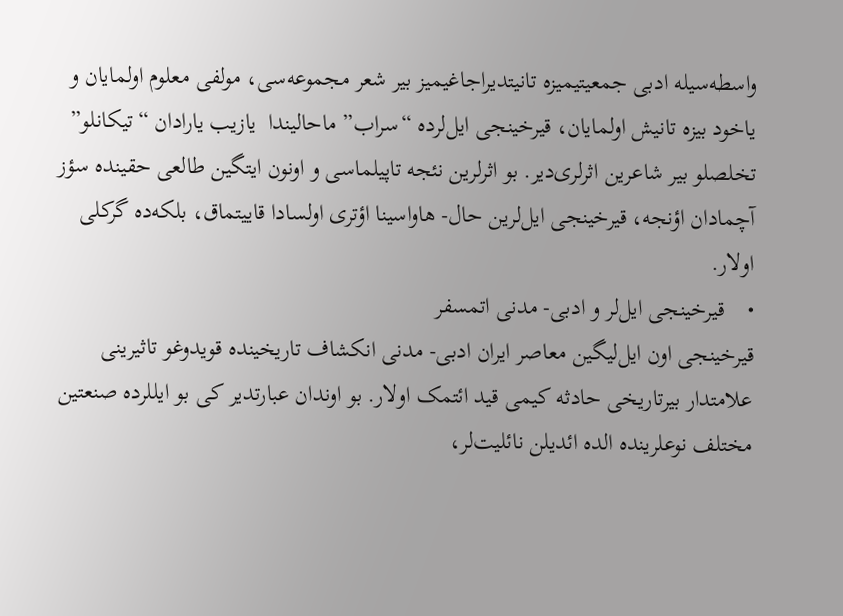واسطه‌سیله ادبی جمعیتیمیزه تانیتدیراجاغیمیز بیر شعر مجموعه‌سی، مولفی معلوم اولمایان و یاخود بیزه تانیش اولمایان، قیرخینجی ایل‌لرده “سراب” ماحالیندا  یازیب یارادان “تیکانلو” تخلصلو بیر شاعرین اثرلری‌دیر. بو اثرلرین نئجه تاپیلماسی و اونون ایتگین طالعی‌ حقینده سؤز آچمادان اؤنجه، قیرخینجی ایل‌لرین حال- هاواسینا اؤتری اولسادا قاییتماق، بلکه‌ده گرکلی اولار.
•    قیرخینجی ایل‌لر و ادبی- مدنی اتمسفر
قیرخینجی اون ایل‌لیگین معاصر ایران ادبی- مدنی انکشاف تاریخینده قویدوغو تاثیرینی علامتدار بیرتاریخی حادثه کیمی قید ائتمک اولار. بو اوندان عبارتدیر کی بو ایللرده صنعتین مختلف نوعلرینده الده ائدیلن نائلیت‌لر،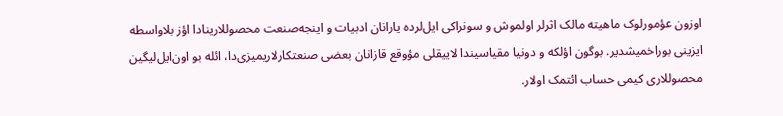اوزون عؤمورلوک ماهیته مالک اثرلر اولموش و سونراکی ایل‌لرده یارانان ادبیات و اینجه‌صنعت محصوللارینادا اؤز بلاواسطه ایزینی بوراخمیشدیر. بوگون اؤلکه و دونیا مقیاسیندا لاییقلی مؤوقع قازانان بعضی صنعتکارلاریمیزی‌دا، ائله بو اون‌ایل‌لیگین محصوللاری‌ کیمی حساب ائتمک اولار.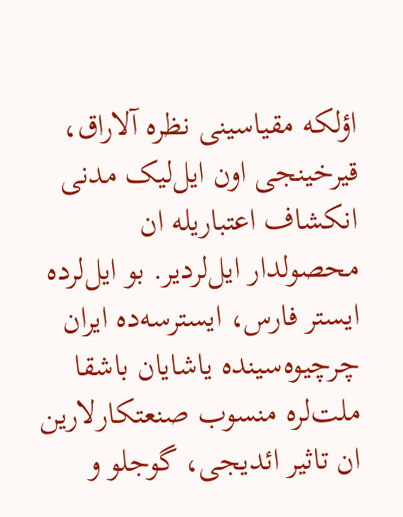اؤلکه مقیاسینی نظره آلاراق، قیرخینجی اون ایل‌لیک مدنی انکشاف اعتباریله ان محصولدار ایل‌لردیر. بو ایل‌لرده ایستر فارس، ایسترسه‌ده ایران چرچیوه‌سینده یاشایان باشقا ملت‌لره منسوب صنعتکارلارین ان تاثیر ائدیجی، گوجلو و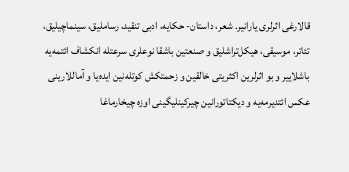قالارغی اثرلری یارانیر. شعر، داستان- حکایه، ادبی تنقید، رساملیق، سینماچیلیق، تئاتر، موسیقی، هیکل‌تراشلیق و صنعتین باشقا نوعلری سرعتله انکشاف ائتمه‌یه‌ باشلاییر و بو اثرلرین اکثریتی خالقین و زحمتکش کوتله‌نین ایده‌یا و آماللارینی عکس ائتدیرمه‌یه و دیکتاتورانین چیرکینلیگینی اوزه چیخارماغا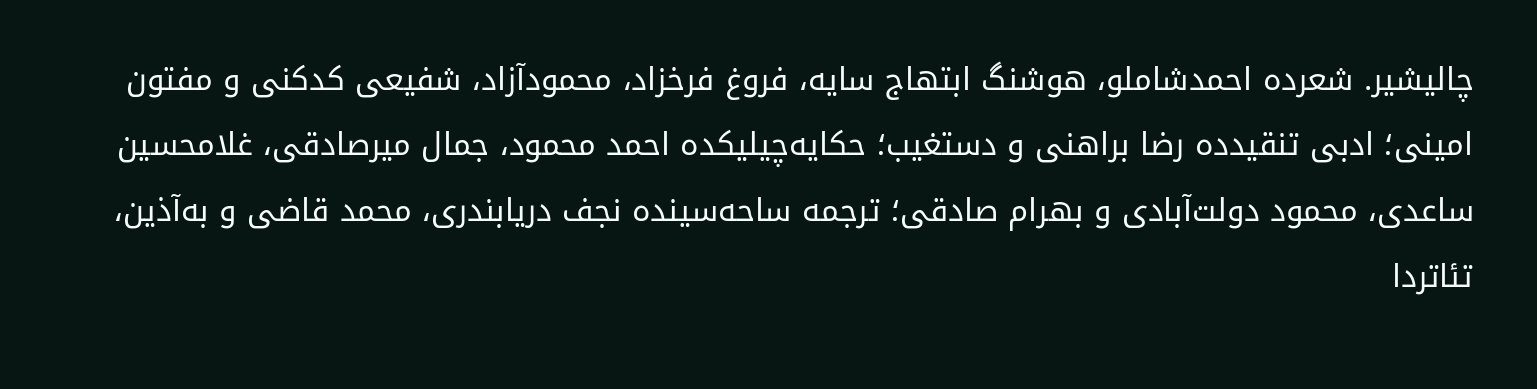چالیشیر. شعرده احمدشاملو، هوشنگ ابتهاج سایه، فروغ فرخزاد، محمودآزاد، شفیعی کدکنی و مفتون امینی؛ ادبی تنقیدده رضا براهنی و دستغیب؛ حکایه‌چیلیکده احمد محمود، جمال میرصادقی، غلامحسین ساعدی، محمود دولت‌آبادی و بهرام صادقی؛ ترجمه ساحه‌سینده نجف دریابندری، محمد قاضی و به‌آذین، تئاتردا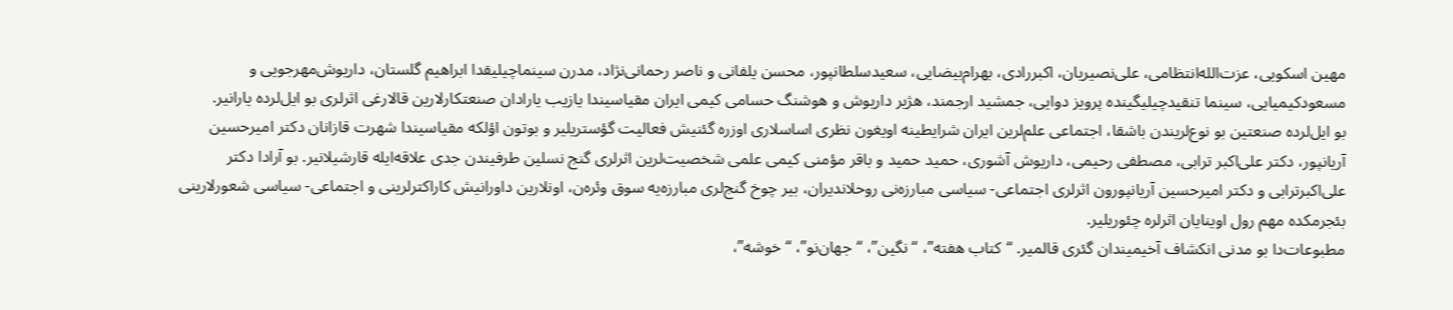مهین اسکویی، عزت‌الله‌انتظامی، علی‌نصیریان، اکبر‌رادی، بهرام‌بیضایی، سعید‌سلطانپور، محسن یلفانی و ناصر رحمانی‌نژاد، مدرن سینماچیلیقدا ابراهیم گلستان، داریوش‌مهرجویی و مسعود‌کیمیایی، سینما تنقیدچیلیگینده پرویز دوایی، جمشید ارجمند، هژیر داریوش و هوشنگ حسامی کیمی ایران مقیاسیندا یازیب یارادان صنعتکارلارین قالارغی اثرلری بو ایل‌لرده یارانیر.
بو ایل‌لرده صنعتین بو نوع‌لریندن باشقا، اجتماعی علم‌لرین ایران شرایطینه اویغون نظری اساسلاری اوزره گئنیش فعالیت گؤستریلیر و بوتون اؤلکه مقیاسیندا شهرت قازانان دکتر امیرحسین آریانپور، دکتر علی‌اکبر ترابی، مصطفی رحیمی، داریوش آشوری، حمید حمید و باقر مؤمنی کیمی علمی شخصیت‌لرین اثرلری گنج نسلین طرفیندن جدی علاقه‌ایله قارشیلانیر. بو آرادا دکتر علی‌اکبرترابی و دکتر امیرحسین آریانپورون اثرلری اجتماعی- سیاسی مبارزه‌نی روحلاندیران، بیر چوخ گنج‌لری مبارزه‌یه سوق وئره‌ن، اونلارین داورانیش کاراکترلرینی و اجتماعی- سیاسی شعورلارینی بئجرمکده مهم رول اوینایان اثرلره چئوریلیر.
مطبوعات‌دا بو مدنی انکشاف آخیمیندان گئری قالمیر. “کتاب هفته”، “نگین”، “جهان‌نو”، “خوشه”،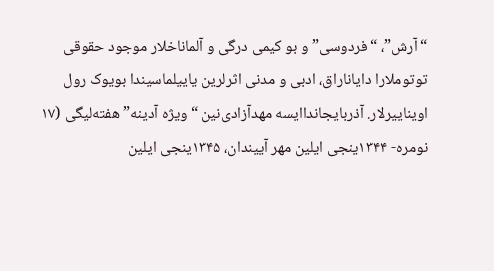“آرش”، “فردوسی” و بو کیمی درگی و آلماناخلار موجود حقوقی توتوملارا دایاناراق، ادبی و مدنی اثرلرین یاییلماسیندا بویوک رول اویناییرلار. آذربایجانداایسه مهدآزادی‌نین “ویژه آدینه” هفته‌لیگی (۱۷ نومره- ۱۳۴۴ینجی ایلین مهر آییندان، ۱۳۴۵ینجی ایلین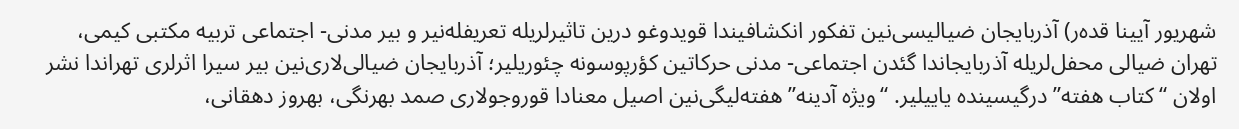شهریور آیینا قده‌ر) آذربایجان ضیالیسی‌نین تفکور انکشافیندا قویدوغو درین تاثیرلریله تعریفله‌نیر و بیر مدنی- اجتماعی تربیه مکتبی کیمی، تهران ضیالی محفل‌لریله آذربایجاندا گئدن اجتماعی- مدنی حرکاتین کؤرپوسونه چئوریلیر؛ آذربایجان ضیالی‌لاری‌نین بیر سیرا اثرلری تهراندا نشر اولان “کتاب هفته” درگیسینده یاییلیر. “ویژه آدینه” هفته‌لیگی‌نین اصیل معنادا قوروجولاری صمد بهرنگی، بهروز دهقانی،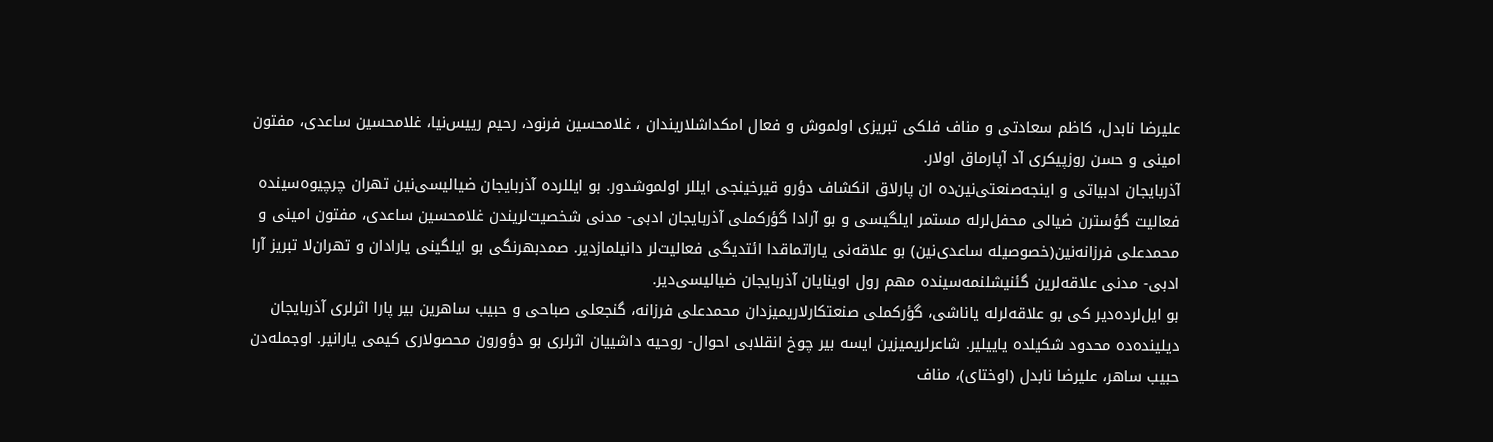علیرضا نابدل، کاظم سعادتی و مناف فلکی تبریزی اولموش و فعال امکداشلاریندان ، غلامحسین فرنود، رحیم رییس‌نیا، غلامحسین ساعدی، مفتون امینی و حسن روزپیکری آد آپارماق اولار.
آذربایجان ادبیاتی و اینجه‌صنعتی‌نین‌ده‌ ان پارلاق انکشاف دؤرو قیرخینجی ایللر اولموشدور. بو ایللرده آذربایجان ضیالیسی‌نین تهران چرچیوه‌سینده فعالیت گؤسترن ضیالی محفل‌لرله مستمر ایلگیسی و بو آرادا گؤرکملی آذربایجان ادبی- مدنی شخصیت‌لریندن غلامحسین ساعدی، مفتون امینی و محمدعلی فرزانه‌نین(خصوصیله ساعدی‌نین) بو علاقه‌نی یاراتماقدا ائتدیگی فعالیت‌لر دانیلمازدیر. صمدبهرنگی بو ایلگینی یارادان و تهران‌لا تبریز آرا ادبی- مدنی علاقه‌لرین گئنیشلنمه‌سینده مهم رول اوینایان آذربایجان ضیالیسی‌دیر.
بو ایل‌لرده‌دیر کی بو علاقه‌لرله یاناشی، گؤرکملی صنعتکارلاریمیزدان محمدعلی فرزانه، گنجعلی صباحی و حبیب ساهرین بیر پارا اثرلری‌ آذربایجان دیلینده‌ده محدود شکیلده یاییلیر. شاعرلریمیزین ایسه بیر چوخ انقلابی احوال- روحیه داشییان اثرلری بو دؤورون محصولاری کیمی یارانیر. اوجمله‌دن حبیب ساهر، علیرضا نابدل (اوختای)، مناف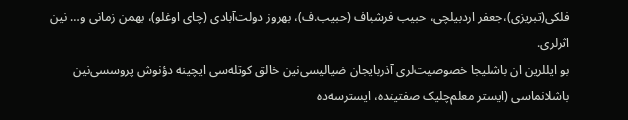فلکی(تبریزی)،جعفر اردبیلچی، حبیب فرشباف (حبیب.ف)، بهروز دولت‌آبادی (چای اوغلو)، بهمن زمانی و… نین اثرلری.
بو ایللرین ان باشلیجا خصوصیت‌لری آذربایجان ضیالیسی‌نین خالق کوتله‌سی ایچینه دؤنوش پروسسی‌نین باشلانماسی (ایستر معلم‌چلیک صفتینده، ایسترسه‌ده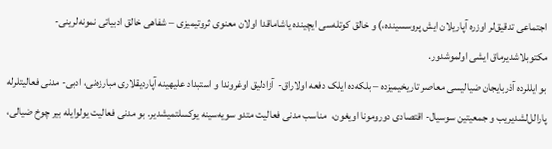اجتماعی تدقیق‌لر اوزره آپاریلان ایش پروسسینده،) و خالق کوتله‌سی ایچینده یاشاماقدا اولان معنوی ثروتیمیزی – شفاهی خالق ادبیاتی نمونه‌لرینی-  مکتوبلاشدیرماق ایشی اولموشدور.
بو ایللرده آذربایجان ضیالیسی معاصر تاریخیمیزده – بلکه‌ده ایلک دفعه اولاراق-  آزادلیق اوغروندا و استبداد علیهینه آپاردیقلاری مبارزه‌نی، ادبی- مدنی فعالیتلرله پارالل‌لشدیریب و جمعیتین سوسیال- اقتصادی دورومونا اویغون،  مناسب مدنی فعالیت متدو سویه‌سینه یوکسلتمیشدیر. بو مدنی فعالیت یولوایله بیر چوخ ضیالی،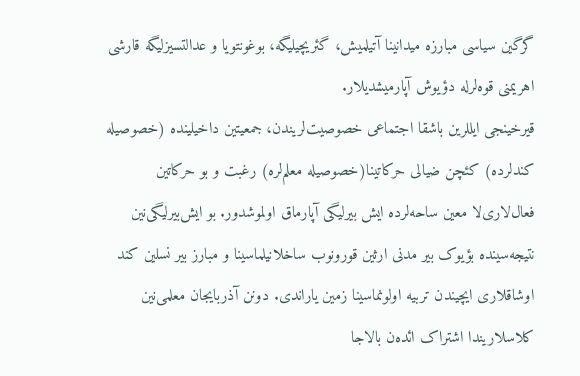گرگین سیاسی مبارزه میدانینا آتیلمیش، گئریچیلیگه، بوغونتویا و عدالتسیزلیگه قارشی اهریمنی قوه‌لرله دؤیوش آپارمیشدیلار.
قیرخینجی ایللرین باشقا اجتماعی خصوصیت‌لریندن، جمعیتین داخیلینده (خصوصیله کندلرده) کئچن ضیالی حرکاتینا(خصوصیله معلم‌لره) رغبت و بو حرکاتین فعال‌لاری‌لا معین ساحه‌لرده ایش بیرلیگی آپارماق اولموشدور. بو ایش‌بیرلیگی‌نین نتیجه‌سینده بؤیوک بیر مدنی ارثین قورونوب ساخلانیلماسینا و مبارز بیر نسلین کند اوشاقلاری ایچیندن تربیه اولونماسینا زمین یاراندی. دونن آذربایجان معلمی‌نین کلاسلاریندا اشتراک ائده‌ن بالاجا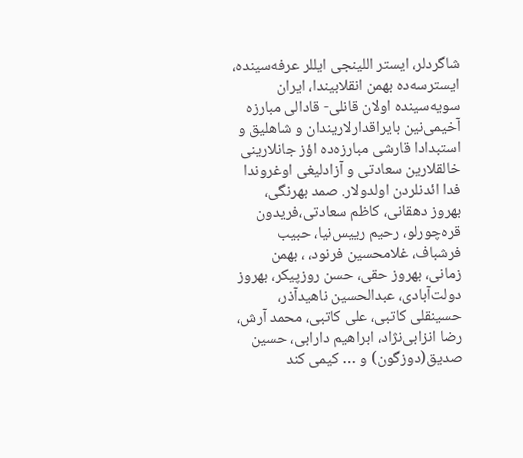شاگردلر، ایستر اللینجی ایللر عرفه‌سینده، ایسترسه‌ده بهمن انقلابیندا، ایران سویه‌سینده اولان قانلی- قادالی مبارزه‌ آخیمی‌نین بایراقدارلاریندان و شاهلیق و استبدادا قارشی مبارزه‌ده اؤز جانلارینی خالقلارین سعادتی و آزادلیغی اوغروندا فدا ائدنلردن اولدولار. صمد بهرنگی، بهروز دهقانی، کاظم سعادتی،فریدون قره‌چورلو، رحیم رییس‌نیا، حبیب فرشباف، غلامحسین فرنود، ، بهمن زمانی، بهروز حقی، حسن روزپیکر، بهروز دولت‌آبادی، عبدالحسین ناهیدآذر، حسینقلی کاتبی، علی کاتبی، محمد آرش، رضا انزابی‌نژاد، ابراهیم دارابی، حسین صدیق(دوزگون) و … کیمی کند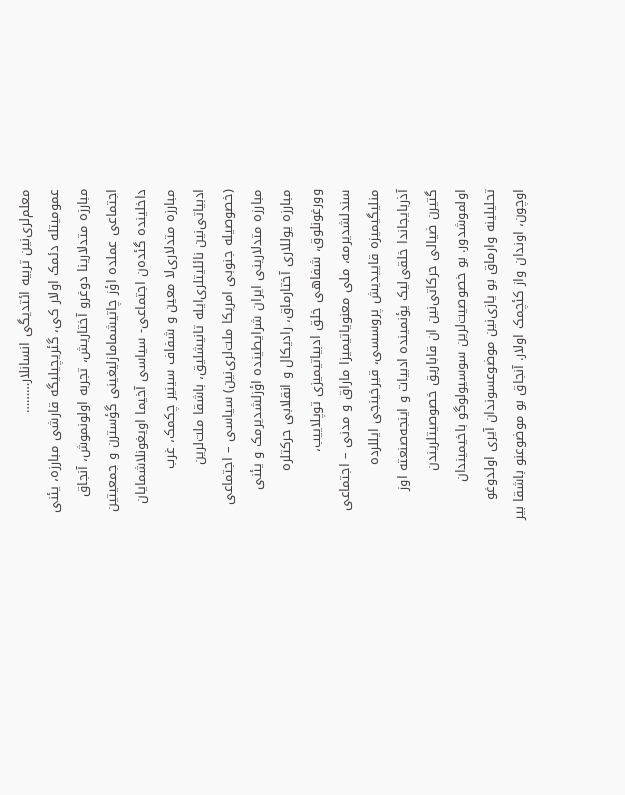معلم‌لری‌نین تربیه ائتدیگی انسانلار………
عمومیتله دئمک اولار کی، گئریچیلیگه قارشی مبارزه، یئنی مبارزه متدلارینا دوغرو آختاریش، تجربه اولونموش، آنجاق اجتماعی عملده اؤز چاتیشمامازلیغینی گؤسترن و جمعیتین داخلینده گئده‌ن اجتماعی- سیاسی آخیما اویغونلاشمایان مبارزه متدلاری‌لا معین و شفاف سینیر چکمک، غرب ادبیاتی‌نین نائلیتلری‌ایله تانیشلیق، باشقا ملت‌لرین (خصوصیله جنوبی امریکا ملت‌لری‌نین) سیاسی – اجتماعی مبارزه متدلارینی ایران شرایطینده اؤزلشدیرمک و یئنی مبارزه یوللاری آختارماق، رادیکال و انقلابی حرکتلره وورغونلوق، شفاهی خلق ادبیاتیمیزی توپلاییب، سندلشدیرمه، ملی معنویاتیمیزا ماراق و مدنی – اجتماعی منلیگیمیزه قاییدیش پروسسی، قیرخینجی ایللرده آذربایجاندا خلقی‌لیک یؤنمینده ادبیات و اینجه‌صنعته اوز گتیرن ضیالی حرکاتی‌نین ان قاباریق خصوصیتلریندن اولموشدور. بو خصوصیت‌لرین سوسیولوگو باخیمیندان تحلیلینه وارماق بو یازی‌نین موضوعسوندان آیری اولدوغو اوچون، اوندان واز کئچمک اولار. آنجاق بو موضوعنو باشقا بیر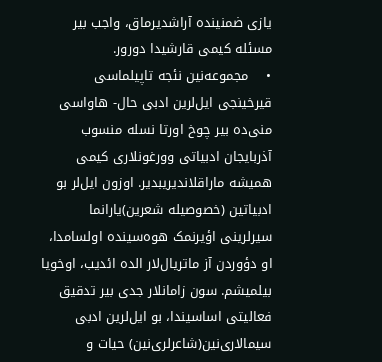یازی ضمنینده آراشدیرماق، واجب بیر مسئله کیمی قارشیدا دورور.
•    مجموعه‌نین نئجه تاپیلماسی
قیرخینجی ایل‌لرین ادبی حال- هاواسی منی‌ده بیر چوخ اورتا نسله منسوب آذربایجان ادبیاتی وورغونلاری کیمی همیشه ماراقلاندیریبدیر. اوزون ایل‌لر بو ادبیاتین (خصوصیله شعرین)یارانما سیرلرینی اؤیرنمک هوه‌سینده اولسامدا، او دؤوردن آز ماتریال‌لار الده ائدیب، اوخویا بیلمیشم. سون زامانلار جدی بیر تدقیق فعالیتی اساسیندا، بو ایل‌لرین ادبی سیمالاری‌نین(شاعرلری‌نین) حیات و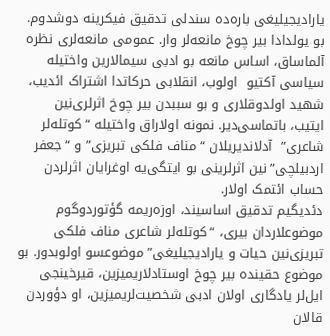یارادیجیلیغی باره‌ده سندلی تدقیق فیکرینه دوشدوم. بو یولدادا بیر چوخ مانعه‌لر وار. عمومی مانعه‌لری نظره آلماساق، اساس مانعه بو ادبی سیمالارین واختیله سیاسی آکتیو  اولوب، انقلابی حرکاتدا اشتراک ائدیب، شهید اولدوقلاری و بو سببدن بیر چوخ اثرلری‌نین ایتیب، باتماسی‌دیر. نمونه اولاراق واختیله “کوتله‌لر شاعری”  آدلاندیریلان “مناف فلکی تبریزی” و “جعفر اردبیلچی”نین اثرلرینی بو ایتگی‌یه اوغرایان اثرلردن حساب ائتمک اولار.
دئدیگیم تدقیق اساسیند، اوزه‌ریمه گؤتوردوگوم  موضوعلاردان بیری، “کوتله‌لر شاعری مناف فلکی تبریزی‌نین حیات و یارادیجیلیغی” موضوعسو اولوبدور. بو موضوع حقینده بیر چوخ اوستادلاریمیزین، قیرخینجی ایل‌لر یادگاری اولان ادبی شخصیت‌لریمیزین، او دؤوردن قالان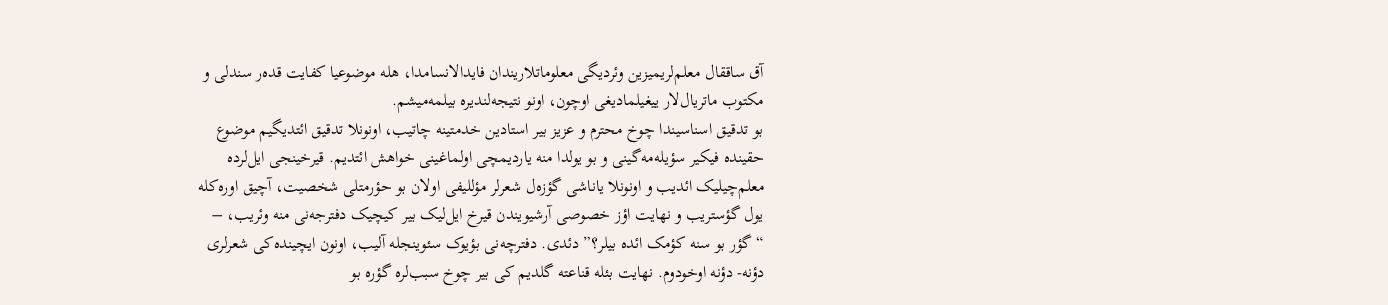آق ساققال معلم‌لریمیزین وئردیگی معلوماتلاریندان فایدالانسامدا، هله موضوعیا کفایت قده‌ر سندلی و مکتوب ماتریال‌لار ییغیلمادیغی اوچون، اونو نتیجه‌لندیره بیلمه‌میشم.
بو تدقیق اسناسیندا چوخ محترم و عزیز بیر استادین خدمتینه چاتیب، اونونلا تدقیق ائتدیگیم موضوع حقینده فیکیر سؤیله‌مه‌گینی و بو یولدا منه یاردیمچی اولماغینی خواهش ائتدیم. قیرخینجی ایل‌لرده معلم‌چیلیک ائدیب و اونونلا یاناشی گؤزه‌ل شعرلر مؤللیفی اولان بو حؤرمتلی شخصیت، آچیق اوره‌کله یول گؤستریب و نهایت اؤز خصوصی آرشیویندن قیرخ ایل‌لیک بیر کیچیک دفترجه‌نی منه وئریب، – “گؤر بو سنه کؤمک ائده بیلر؟” دئدی. دفترچه‌نی بؤیوک سئوینجله آلیب، اونون ایچینده‌کی شعرلری دؤنه- دؤنه اوخودوم. نهایت بئله قناعته گلدیم کی بیر چوخ سبب‌لره گؤره بو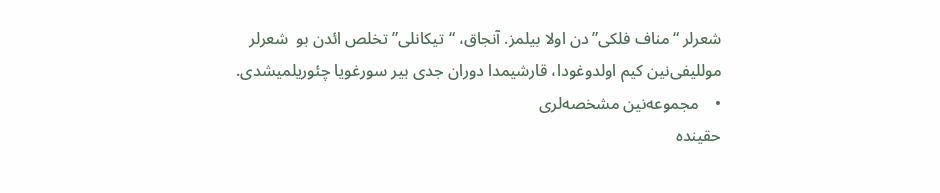شعرلر “مناف فلکی‌”دن اولا بیلمز. آنجاق، “تیکانلی” تخلص ائدن بو  شعرلر موللیفی‌نین کیم اولدوغودا، قارشیمدا دوران جدی بیر سورغویا چئوریلمیشدی.
•    مجموعه‌نین مشخصه‌لری
حقینده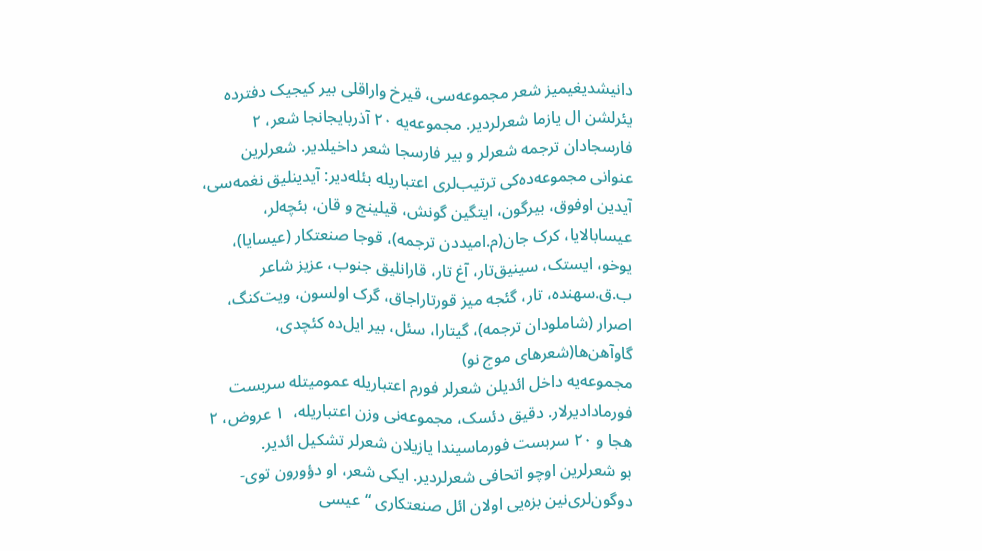دانیشدیغیمیز شعر مجموعه‌سی، قیرخ واراقلی بیر کیجیک دفترده یئرلشن ال یازما شعرلردیر. مجموعه‌یه ۲۰ آذربایجانجا شعر، ۲ فارسجادان ترجمه شعرلر و بیر فارسجا شعر داخیلدیر. شعرلرین عنوانی مجموعه‌ده‌کی ترتیب‌لری اعتباریله بئله‌دیر: آیدینلیق نغمه‌سی، آیدین اوفوق، بیرگون، ایتگین گونش، قیلینج و قان، بئچه‌لر، عیسابالایا، کرک جان(م.امیددن ترجمه)، قوجا صنعتکار (عیسایا)، یوخو، ایستک، سینیق‌تار، آغ تار، قارانلیق جنوب، عزیز شاعر ب.ق.سهنده، تار، گئجه میز قورتاراجاق، گرک اولسون، ویت‌کنگ، اصرار (شاملودان ترجمه)، گیتارا، سئل، بیر ایل‌ده کئچدی، گاوآهن‌ها(شعرهای موج نو)
مجموعه‌یه داخل ائدیلن شعرلر فورم اعتباریله عمومیتله سربست فورمادادیرلار. دقیق دئسک، مجموعه‌نی وزن اعتباریله،  ۱ عروض، ۲ هجا و ۲۰ سربست فورماسیندا یازیلان شعرلر تشکیل ائدیر.
بو شعرلرین اوچو اتحافی شعرلردیر. ایکی شعر، او دؤورون توی- دوگون‌لری‌نین بزه‌یی اولان ائل صنعتکاری “عیسی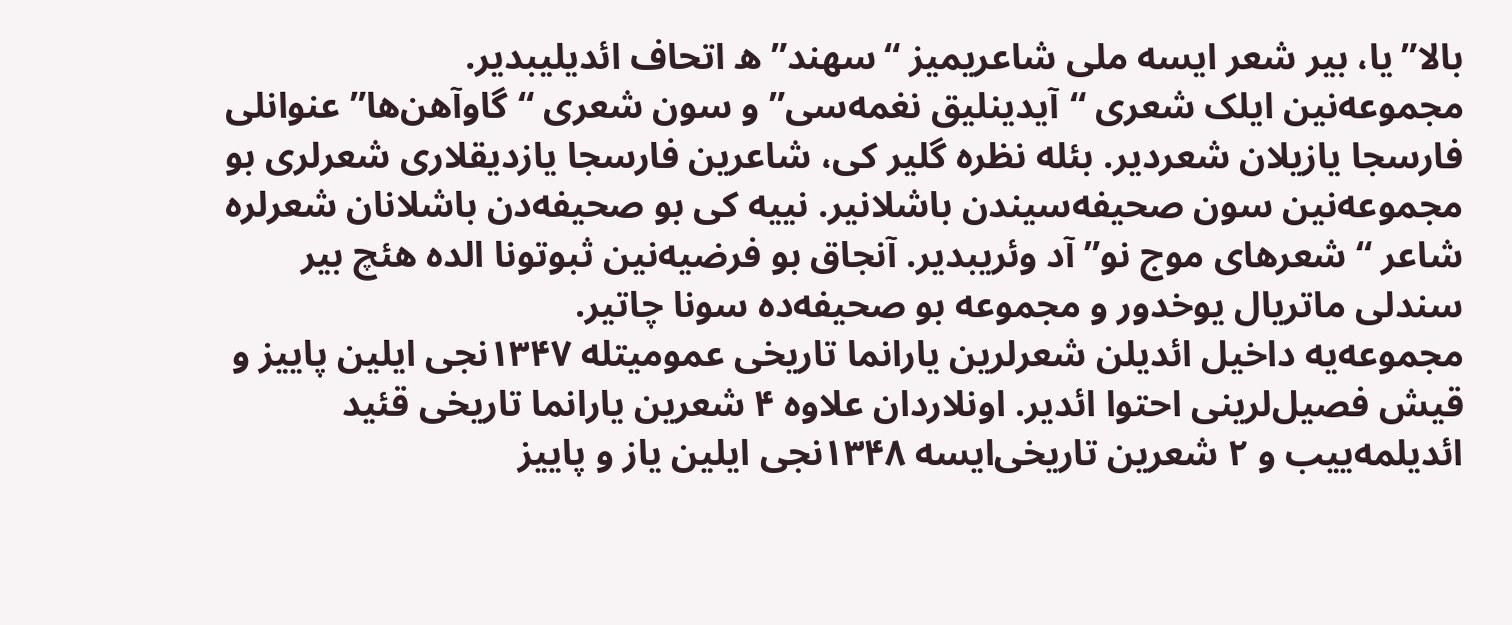بالا”یا، بیر شعر ایسه ملی شاعریمیز “سهند”ه اتحاف ائدیلیبدیر.
مجموعه‌نین ایلک شعری “آیدینلیق نغمه‌سی” و سون شعری “گاوآهن‌ها” عنوانلی فارسجا یازیلان شعردیر. بئله نظره گلیر کی، شاعرین فارسجا یازدیقلاری شعرلری بو مجموعه‌نین سون صحیفه‌سیندن باشلانیر. نییه کی بو صحیفه‌دن باشلانان شعرلره شاعر “شعرهای موج نو” آد وئریبدیر. آنجاق بو فرضیه‌نین ثبوتونا الده هئچ بیر سندلی ماتریال یوخدور و مجموعه بو صحیفه‌ده سونا چاتیر.
مجموعه‌یه داخیل ائدیلن شعرلرین یارانما تاریخی عمومیتله ۱۳۴۷نجی ایلین پاییز و قیش فصیل‌لرینی احتوا ائدیر. اونلاردان علاوه ۴ شعرین یارانما تاریخی قئید ائدیلمه‌ییب و ۲ شعرین تاریخی‌ایسه ۱۳۴۸نجی ایلین یاز و پاییز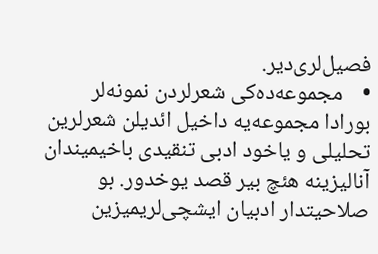فصیل‌لری‌دیر.
•    مجموعه‌ده‌کی شعرلردن نمونه‌لر
بورادا مجموعه‌یه داخیل ائدیلن شعرلرین تحلیلی و یاخود ادبی تنقیدی باخیمیندان آنالیزینه هئچ بیر قصد یوخدور. بو صلاحیتدار ادبیان ایشچی‌لریمیزین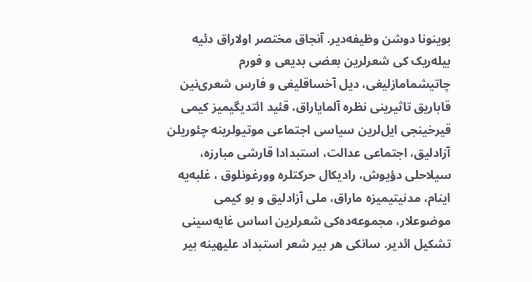بوینونا دوشن وظیفه‌دیر. آنجاق مختصر اولاراق دئیه بیله‌‌ریک کی شعرلرین بعضی بدیعی و فورم چاتیشمامازلیغی، دیل آخساقلیغی و فارس شعری‌نین قاباریق تاثیرینی نظره آلمایاراق، قئید ائتدیگیمیز کیمی قیرخینجی ایل‌لرین سیاسی اجتماعی موتیولرینه چئوریلن آزادلیق، اجتماعی عدالت، استبدادا قارشی مبارزه، سیلاحلی دؤیوش، رادیکال حرکتلره وورغونلوق ، غلبه‌یه اینام، مدنیتیمیزه ماراق، ملی آزادلیق و بو کیمی موضوعلار، مجموعه‌ده‌کی شعرلرین اساس غایه‌سینی تشکیل ائدیر. سانکی هر بیر شعر استبداد علیهینه بیر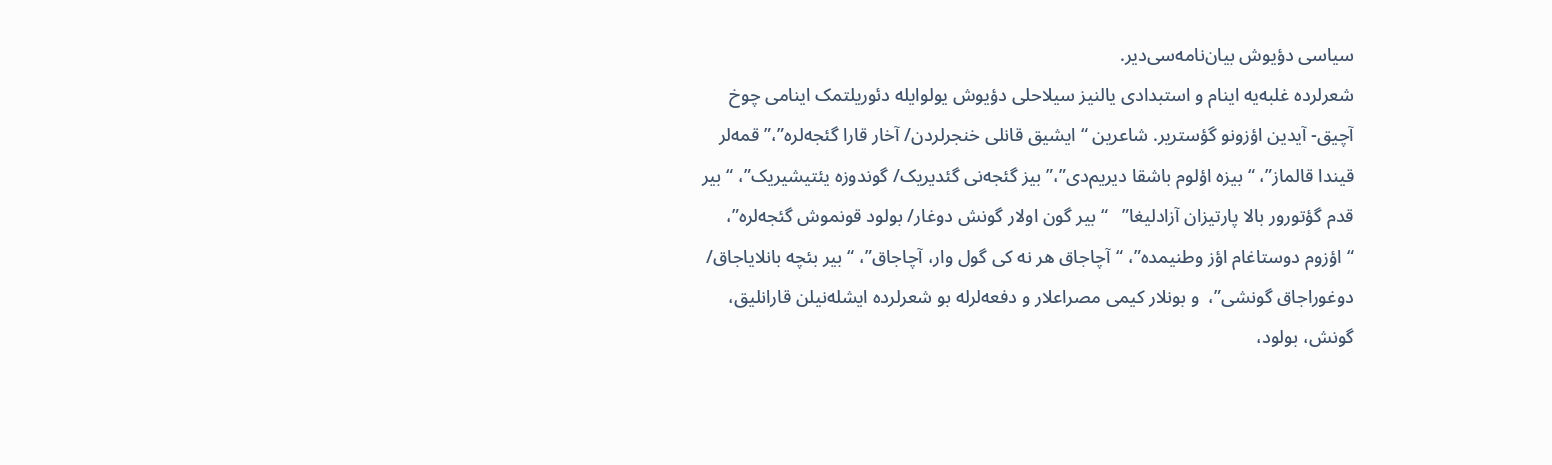سیاسی دؤیوش بیان‌نامه‌سی‌دیر.
شعرلرده غلبه‌یه اینام و استبدادی یالنیز سیلاحلی دؤیوش یولو‌ایله دئوریلتمک اینامی چوخ آچیق- آیدین اؤزونو گؤستریر. شاعرین “ایشیق قانلی خنجرلردن/ آخار قارا گئجه‌لره”،”قمه‌لر قیندا قالماز”، “بیزه اؤلوم باشقا دیریم‌دی”،”بیز گئجه‌نی گئدیریک/ گوندوزه یئتیشیریک”، “بیر قدم گؤتورور بالا پارتیزان آزادلیغا”   “بیر گون اولار گونش دوغار/ بولود قونموش گئجه‌لره”، “اؤزوم دوستاغام اؤز وطنیمده”، “آچاجاق هر نه کی گول وار، آچاجاق”، “بیر بئچه بانلایاجاق/ دوغوراجاق گونشی”،  و بونلار کیمی مصراعلار و دفعه‌لرله بو شعرلرده ایشله‌نیلن قارانلیق، گونش، بولود،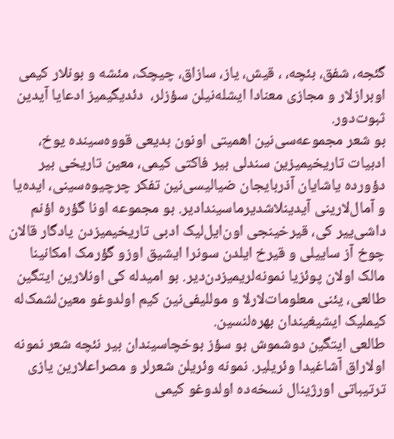گئجه، شفق، بئچه، ، قیش، یاز، سازاق، چیچک، مئشه و بونلار کیمی اوبرازلار و مجازی معنادا ایشله‌نیلن سؤزلر،  دئدیگیمیز ادعایا آیدین ثبوت‌دور.
بو شعر مجموعه‌سی‌نین اهمیتی اونون بدیعی قووه‌سینده یوخ، ادبیات تاریخیمیزین سندلی بیر فاکتی کیمی، معین تاریخی بیر دؤورده یاشایان آذربایجان ضیالیسی‌نین تفکر چرچیوه‌سینی، ایده‌یا و آمال‌لارینی آیدینلاشدیرماسیندا‌دیر. بو مجموعه اونا گؤره اؤنم داشی‌ییر کی، قیرخینجی اون‌ایل‌لیک ادبی تاریخیمیزدن یادگار قالان چوخ آز ساییلی و قیرخ ایلدن سونرا ایشیق اوزو گؤرمک امکانینا مالک اولان پوئزیا نمونه‌لریمیزدن‌دیر. بو امیدله کی اونلارین ایتگین طالعی، یئنی معلومات‌لارلا و موللیفی‌نین کیم اولدوغو معین‌لشمک‌له کیملیک ایشیغیندان بهره‌لنسین.
طالعی ایتگین دوشموش بو سؤز بوخچاسیندان بیر نئچه شعر نمونه اولاراق آشاغیدا وئریلیر. نمونه وئریلن شعرلر و مصراعلارین یازی ترتیباتی اورژینال نسخه‌ده اولدوغو کیمی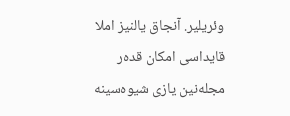وئریلیر. آنجاق یالنیز املا قایداسی امکان قده‌ر مجله‌نین یازی شیوه‌سینه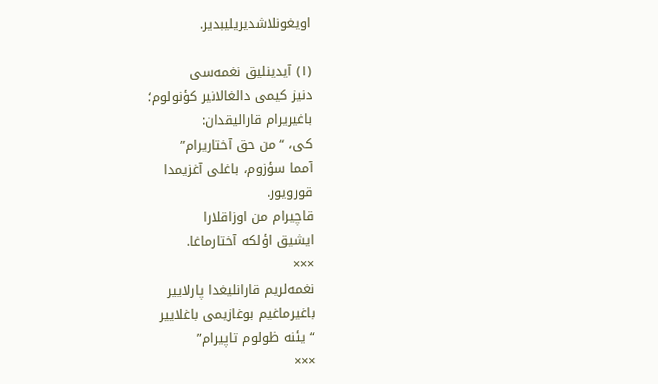اویغونلاشدیریلیبدیر.

(۱) آیدینلیق نغمه‌سی
دنیز کیمی دالغالانیر کؤنولوم؛
باغیریرام قارالیقدان:
کی، “من حق آختاریرام”
آمما سؤزوم، باغلی آغزیمدا
قورویور.
قاچیرام من اوزاقلارا
ایشیق اؤلکه آختارماغا.
×××
نغمه‌لریم قارانلیغدا پارلاییر
باغیرماغیم بوغازیمی باغلاییر
“یئنه ظولوم تاپیرام”
×××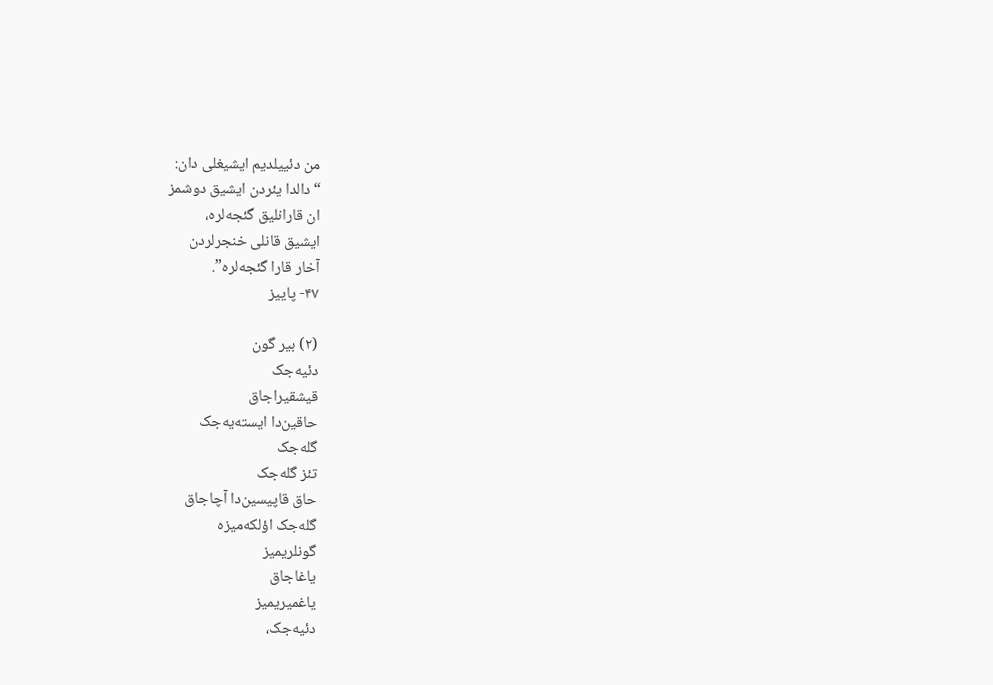من دئییلدیم ایشیغلی دان:
“دالدا یئردن ایشیق دوشمز
ان قارانلیق گئجه‌لره،
ایشیق قانلی خنجرلردن
آخار قارا گئجه‌لره”.
۴۷- پاییز

(۲) بیر گون
دئیه‌جک
قیشقیراجاق
حاقین‌دا ایسته‌یه‌جک
گله‌جک
تئز گله‌جک
حاق قاپیسین‌دا آچاجاق
گله‌جک اؤلکه‌میزه
گونلریمیز
یاغاجاق
یاغمیریمیز
دئیه‌جک،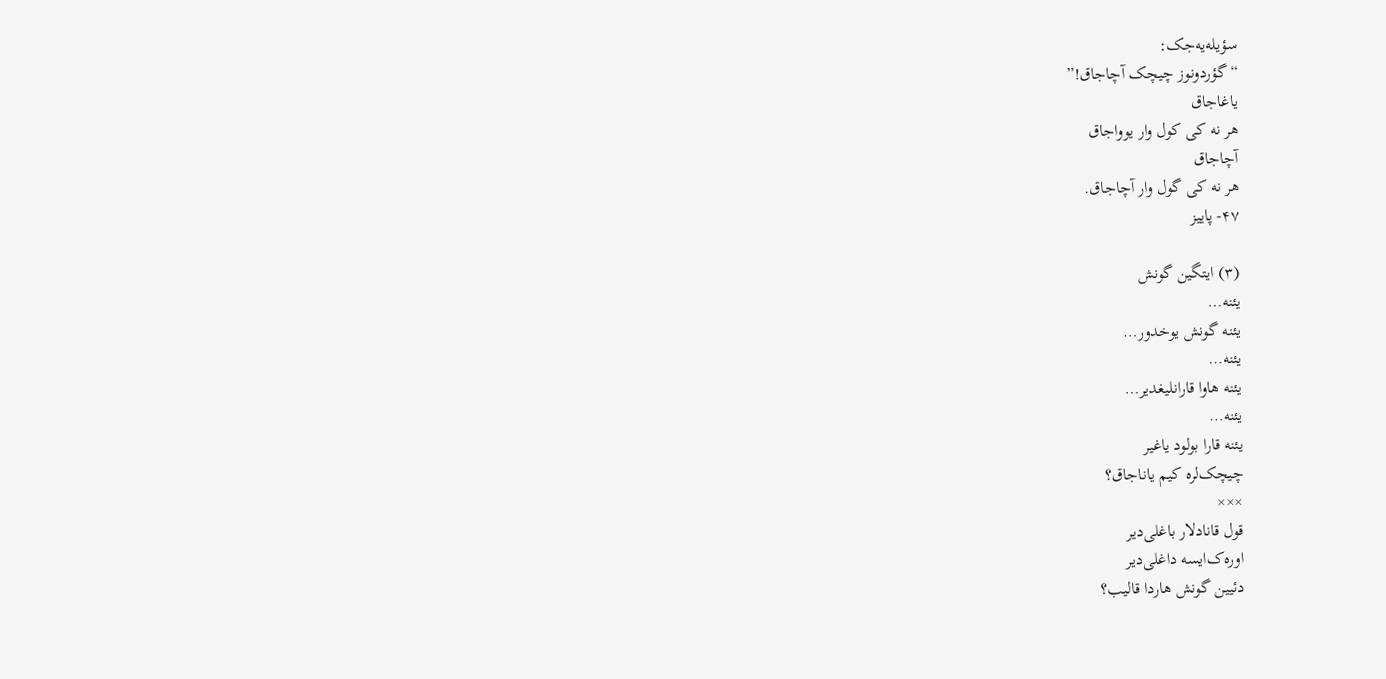سؤیله‌یه‌جک:
“گؤردونوز چیچک آچاجاق!”
یاغاجاق
هر نه کی کول وار یوواجاق
آچاجاق
هر نه کی گول وار آچاجاق.
۴۷- پاییز

(۳) ایتگین گونش
یئنه…
یئنه گونش یوخدور…
یئنه…
یئنه هاوا قارانلیغدیر…
یئنه…
یئنه قارا بولود یاغیر
چیچک‌لره کیم یاناجاق؟
×××
قول قانادلار باغلی‌دیر
اوره‌ک‌ایسه داغلی‌دیر
دئیین گونش هاردا قالیب؟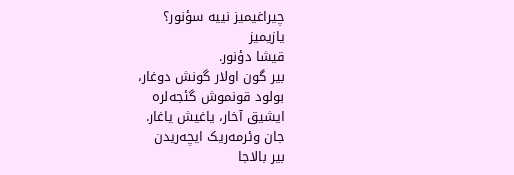چیراغیمیز نییه سؤنور؟
یازیمیز
قیشا دؤنور.
بیر گون اولار گونش دوغار،
بولود قونموش گئجه‌لره
ایشیق آخار، یاغیش یاغار.
جان وئرمه‌ریک ایچه‌ریدن
بیر بالاجا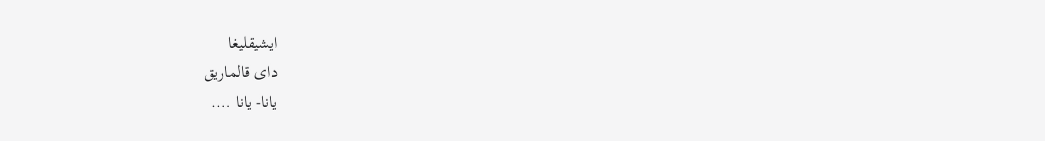ایشیقلیغا
دای قالماریق
یانا- یانا ….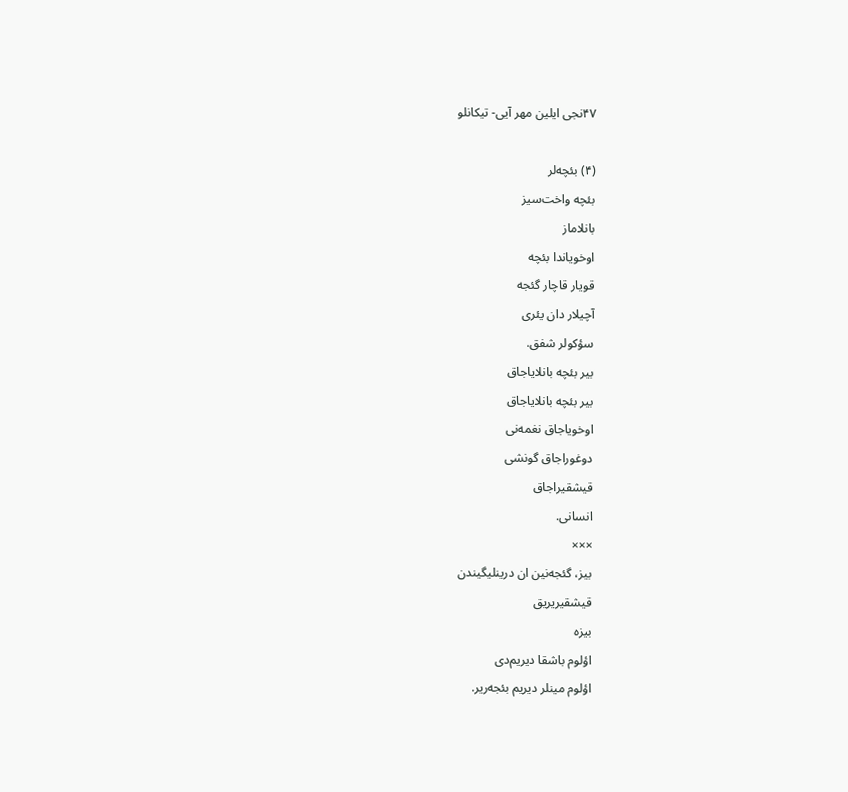۴۷نجی ایلین مهر آیی- تیکانلو

(۴) بئچه‌لر
بئچه واخت‌سیز
بانلاماز
اوخویاندا بئچه
قویار قاچار گئجه
آچیلار دان یئری
سؤکولر شفق.
بیر بئچه بانلایاجاق
بیر بئچه بانلایاجاق
اوخویاجاق نغمه‌نی
دوغوراجاق گونشی
قیشقیراجاق
انسانی.
×××
بیز، گئجه‌نین ان درینلیگیندن
قیشقیریریق
بیزه
اؤلوم باشقا دیریم‌دی
اؤلوم مینلر دیریم بئجه‌ریر.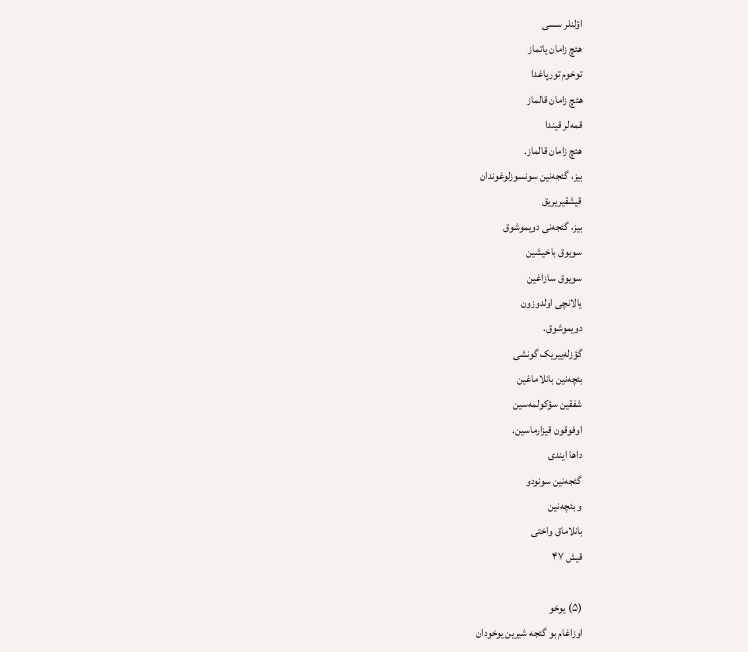اؤلنلر سسی
هئچ زامان یاتماز
توخوم تورپاغدا
هئچ زامان قالماز
قمه‌لر قیندا
هئچ زامان قالماز.
بیز، گئجه‌نین سونسوزلوغوندان
قیشقیریریق
بیز، گئجه‌نی دویموشوق
سویوق باخیشین
سویوق سازاغین
یالانچی اولدوزون
دویموشوق.
گؤزله‌ییریک گونشی
بئچه‌نین بانلاماغین
شفقین سؤکولمه‌سین
اوفوقون قیزارماسین.
داها ایندی
گئجه‌نین سونودو
و بئچه‌نین
بانلاماق واختی
قیش ۴۷

(۵) یوخو
اوزاغام بو گئجه شیرین یوخودان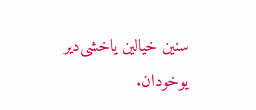سنین خیالین یاخشی‌دیر یوخودان.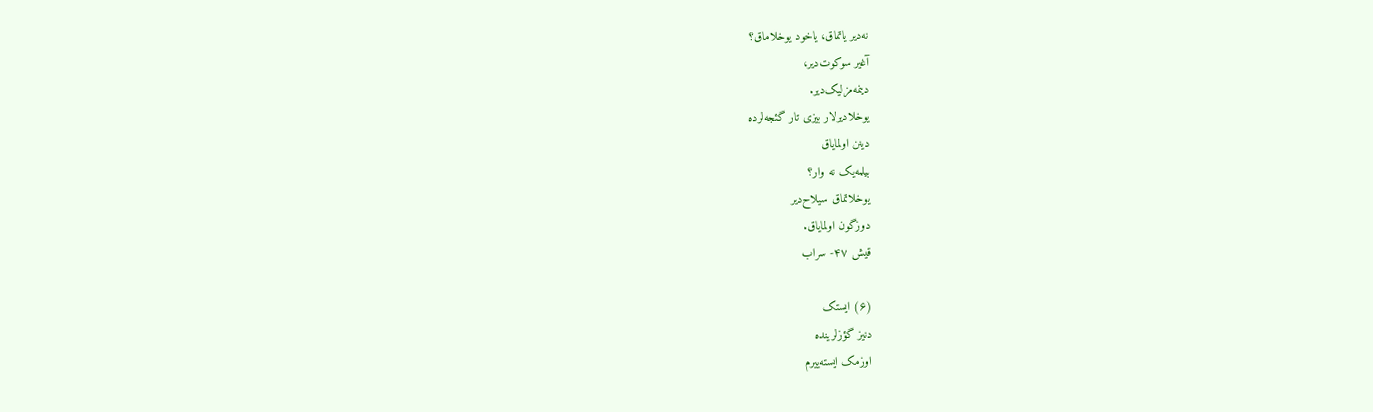نه‌دیر یاتماق، یاخود یوخلاماق؟
آغیر سوکوت‌دیر،
دینمه‌مزلیک‌دیر.
یوخلادیرلار بیزی تار گئجه‌لرده
دینن اولمایاق
بیلمه‌یک نه وار؟
یوخلاتماق سیلاح‌دیر
دوزگون اولمایاق.
قیش ۴۷- سراب

(۶) ایستک
دنیز گؤزلرینده
اوزمک ایسته‌ییرم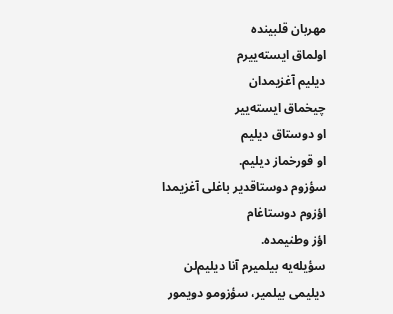مهربان قلبینده
اولماق ایسته‌ییرم
دیلیم آغزیمدان
چیخماق ایسته‌ییر
او دوستاق دیلیم
او قورخماز دیلیم.
سؤزوم دوستاقدیر باغلی آغزیمدا
اؤزوم دوستاغام
اؤز وطنیمده.
سؤیله‌یه بیلمیرم آنا دیلیم‌لن
دیلیمی بیلمیر، سؤزومو دویمور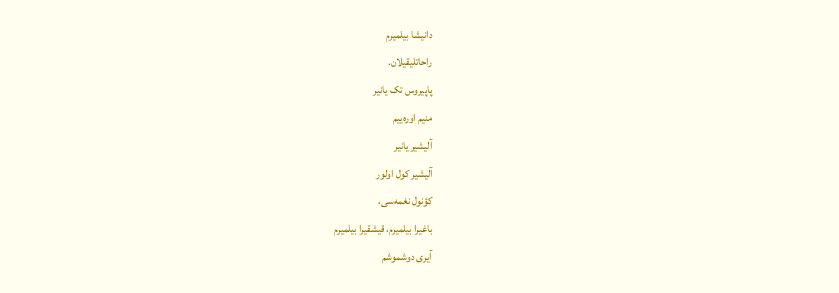دانیشا بیلمیرم
راحاتلیقیلان.
پاپیروس تک یانیر
منیم اوره‌ییم
آلیشیر یانیر
آلیشیر کول اولور
کؤنول نغمه‌سی،
باغیرا بیلمیرم، قیشقیرا بیلمیرم
آیری دوشموشم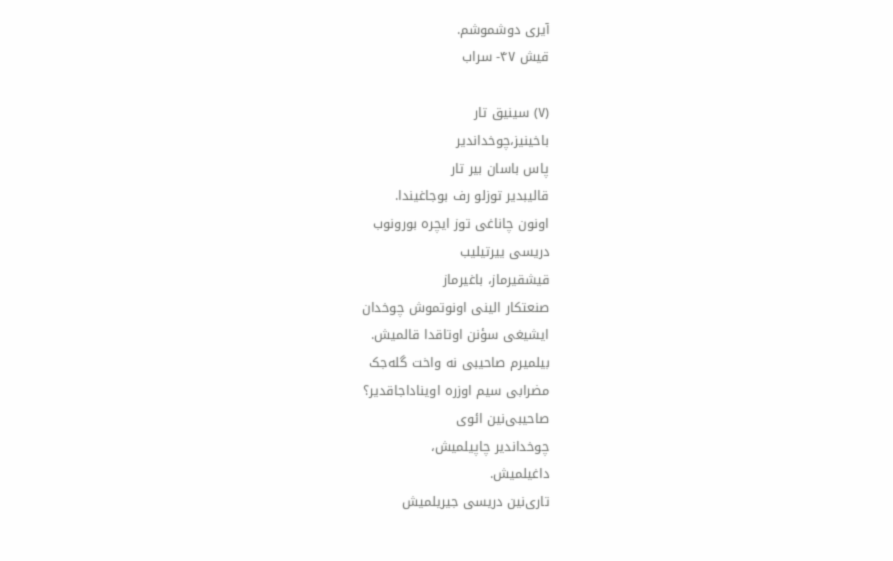آیری دوشموشم.
قیش ۴۷- سراب

(۷) سینیق تار
باخینیز،چوخداندیر
پاس باسان بیر تار
قالیبدیر توزلو رف بوجاغیندا.
اونون چاناغی توز ایچره بورونوب
دریسی ییرتیلیب
قیشقیرماز، باغیرماز
صنعتکار الینی اونوتموش چوخدان
ایشیغی سؤنن اوتاقدا قالمیش.
بیلمیرم صاحیبی نه واخت گله‌جک
مضرابی سیم اوزره اویناداجاقدیر؟
صاحیبی‌نین ائوی
چوخداندیر چاپیلمیش،
داغیلمیش.
تاری‌نین دریسی جیریلمیش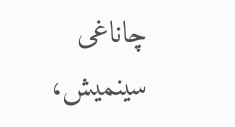چاناغی سینمیش،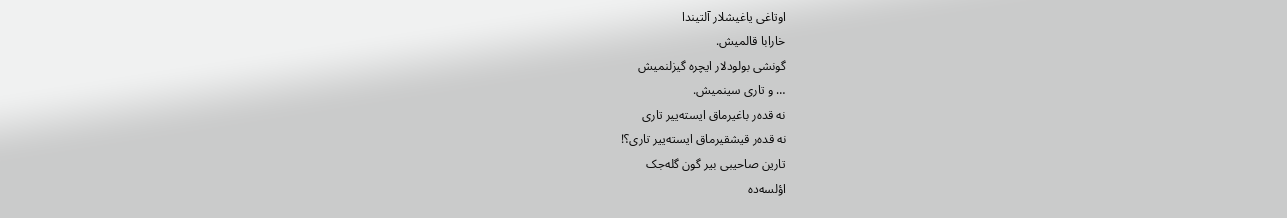اوتاغی یاغیشلار آلتیندا
خارابا قالمیش.
گونشی بولودلار ایچره گیزلنمیش
… و تاری سینمیش.
نه قده‌ر باغیرماق ایسته‌ییر تاری
نه قده‌ر قیشقیرماق ایسته‌ییر تاری؟!
تارین صاحیبی بیر گون گله‌جک
اؤلسه‌ده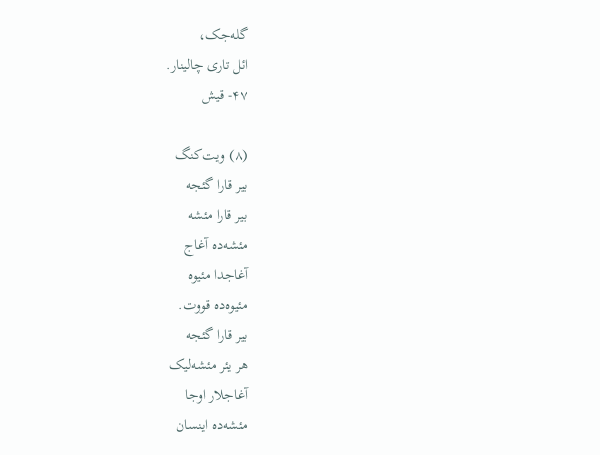گله‌جک،
ائل تاری چالینار.
۴۷- قیش

(۸) ویت‌کنگ
بیر قارا گئجه
بیر قارا مئشه
مئشه‌ده آغاج
آغاجدا مئیوه
مئیوه‌ده قووت.
بیر قارا گئجه
هر یئر مئشه‌لیک
آغاجلار اوجا
مئشه‌ده اینسان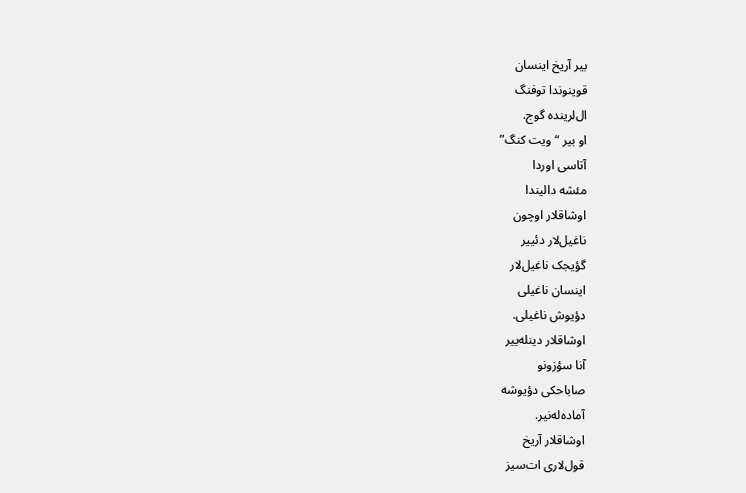بیر آریخ اینسان
قوینوندا توفنگ
ال‌لرینده گوج.
او بیر “ویت کنگ”
آتاسی اوردا
مئشه دالیندا
اوشاقلار اوچون
ناغیل‌لار دئییر
گؤیجک ناغیل‌لار
اینسان ناغیلی
دؤیوش ناغیلی.
اوشاقلار دینله‌ییر
آنا سؤزونو
صاباحکی دؤیوشه
آماده‌له‌نیر.
اوشاقلار آریخ
قول‌لاری ات‌سیز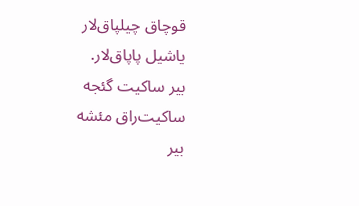قوچاق چیلپاق‌لار
یاشیل پاپاق‌لار.
بیر ساکیت گئجه
ساکیت‌راق مئشه
بیر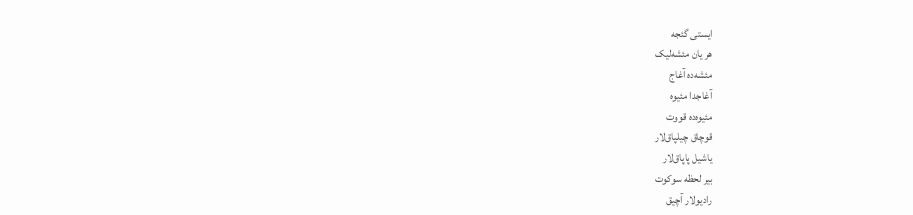ایستی گئجه
هر یان مئشه‌لیک
مئشه‌ده آغاج
آغاجدا مئیوه
مئیوه‌ده قووت
قوچاق چیلپاق‌لار
یاشیل پاپاق‌لار
بیر لحظه سوکوت
رادیولار آچیق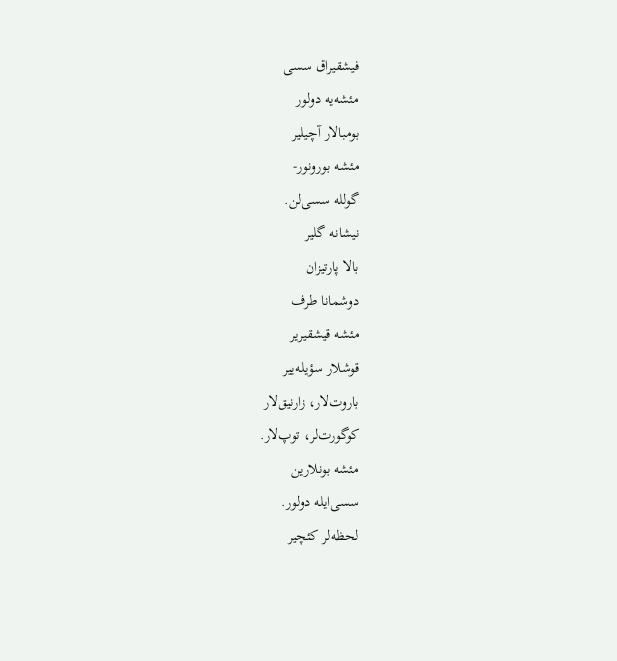فیشقیراق سسی
مئشه‌یه دولور
بومبالار آچیلیر
مئشه بورونور-
گولله سسی‌لن.
نیشانه گلیر
بالا پارتیزان
دوشمانا طرف
مئشه قیشقیریر
قوشلار سؤیله‌ییر
باروت‌لار، زارنیق‌لار
کوگورت‌لر، توپ‌لار.
مئشه بونلارین
سسی‌ایله دولور.
لحظه‌لر کئچیر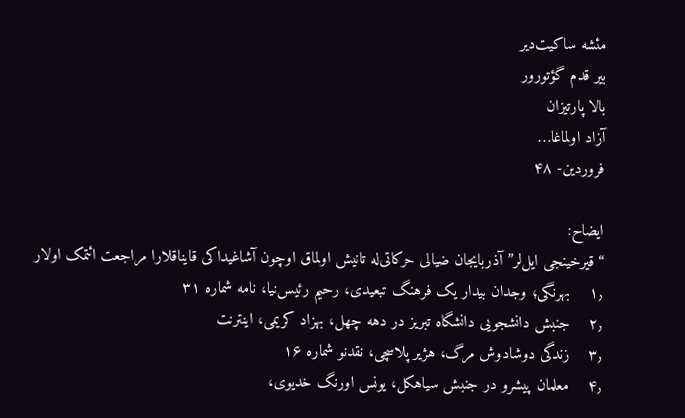مئشه ساکیت‌دیر
بیر قدم گؤتورور
بالا پارتیزان
آزاد اولماغا…
فروردین- ۴۸

ایضاح:
“قیرخینجی ایل‌لر” آذربایجان ضیالی حرکاتی‌له تانیش اولماق اوچون آشاغیداکی قایناقلارا مراجعت ائتمک اولار
۱٫    بهرنگی؛ وجدان بیدار یک فرهنگ تبعیدی، رحیم رئیس‌نیا، نامه شماره ۳۱
۲٫    جنبش دانشجویی دانشگاه تبریز در دهه چهل، بهزاد کریمی، اینترنت
۳٫    زندگی دوشادوش مرگ، هژیر پلاسچی، نقدنو شماره ۱۶
۴٫    معلمان پیشرو در جنبش سیاهکل، یونس اورنگ خدیوی،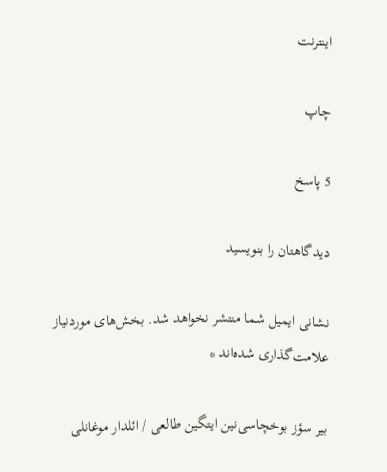اینترنت

چاپ

5 پاسخ

دیدگاهتان را بنویسید

نشانی ایمیل شما منتشر نخواهد شد. بخش‌های موردنیاز علامت‌گذاری شده‌اند *

بیر سؤز بوخچاسی‌نین ایتگین طالعی / ائلدار موغانلی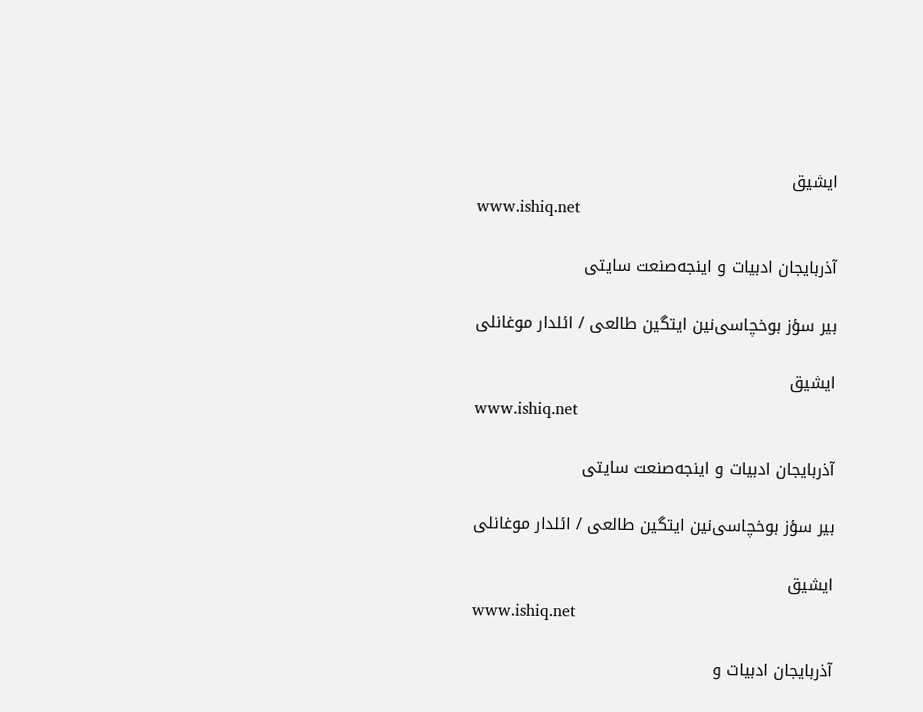ایشیق
www.ishiq.net

آذربایجان ادبیات و اینجه‌صنعت سایتی

بیر سؤز بوخچاسی‌نین ایتگین طالعی / ائلدار موغانلی

ایشیق
www.ishiq.net

آذربایجان ادبیات و اینجه‌صنعت سایتی

بیر سؤز بوخچاسی‌نین ایتگین طالعی / ائلدار موغانلی

ایشیق
www.ishiq.net

آذربایجان ادبیات و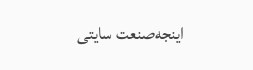اینجه‌صنعت سایتی